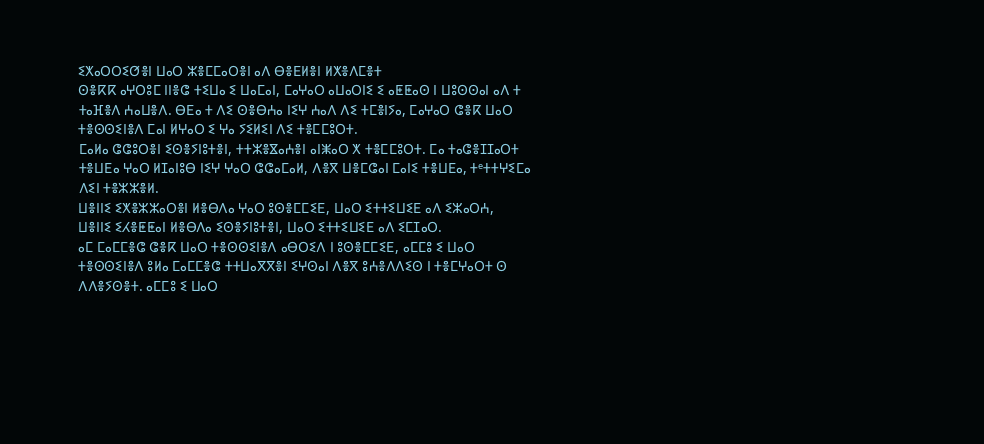ⵉⵅⴰⵔⵔⵉⵚⴻⵏ ⵡⴰⵔ ⵣⴻⵎⵎⴰⵔⴻⵏ ⴰⴷ ⴱⴻⴹⵍⴻⵏ ⵍⵅⴻⴷⵎⴻⵜ
ⵙⴻⴽⴽ ⴰⵖⵔⵓⵎ ⵏⵏⴻⵛ ⵜⵉⵡⴰ ⵉ ⵡⴰⵎⴰⵏ, ⵎⴰⵖⴰⵔ ⴰⵡⴰⵔⵏⵉ ⵉ ⴰⵟⵟⴰⵙ ⵏ ⵡⵓⵙⵙⴰⵏ ⴰⴷ ⵜ ⵜⴰⴼⴻⴷ ⵄⴰⵡⴻⴷ. ⴱⴹⴰ ⵜ ⴷⵉ ⵙⴻⴱⵄⴰ ⵏⵉⵖ ⵄⴰⴷ ⴷⵉ ⵜⵎⴻⵏⵢⴰ, ⵎⴰⵖⴰⵔ ⵛⴻⴽ ⵡⴰⵔ ⵜⴻⵙⵙⵉⵏⴻⴷ ⵎⴰⵏ ⵍⵖⴰⵔ ⵉ ⵖⴰ ⵢⵉⵍⵉⵏ ⴷⵉ ⵜⴻⵎⵎⵓⵔⵜ.
ⵎⴰⵍⴰ ⵛⵛⵓⵔⴻⵏ ⵉⵙⴻⵢⵏⵓⵜⴻⵏ, ⵜⵜⵣⴻⴵⴰⵄⴻⵏ ⴰⵏⵥⴰⵔ ⵅ ⵜⴻⵎⵎⵓⵔⵜ. ⵎⴰ ⵜⴰⵛⴻⵊⵊⴰⵔⵜ ⵜⴻⵡⴹⴰ ⵖⴰⵔ ⵍⵊⴰⵏⵓⴱ ⵏⵉⵖ ⵖⴰⵔ ⵛⵛⴰⵎⴰⵍ, ⴷⴻⴳ ⵡⴻⵎⵛⴰⵏ ⵎⴰⵏⵉ ⵜⴻⵡⴹⴰ, ⵜᵉⵜⵜⵖⵉⵎⴰ ⴷⵉⵏ ⵜⴻⵣⵣⴻⵍ.
ⵡⴻⵏⵏⵉ ⵉⵅⴻⵣⵣⴰⵔⴻⵏ ⵍⴻⴱⴷⴰ ⵖⴰⵔ ⵓⵙⴻⵎⵎⵉⴹ, ⵡⴰⵔ ⵉⵜⵜⵉⵡⵉⴹ ⴰⴷ ⵉⵣⴰⵔⵄ, ⵡⴻⵏⵏⵉ ⵉⵃⴻⵟⵟⴰⵏ ⵍⴻⴱⴷⴰ ⵉⵙⴻⵢⵏⵓⵜⴻⵏ, ⵡⴰⵔ ⵉⵜⵜⵉⵡⵉⴹ ⴰⴷ ⵉⵎⵊⴰⵔ.
ⴰⵎ ⵎⴰⵎⵎⴻⵛ ⵛⴻⴽ ⵡⴰⵔ ⵜⴻⵙⵙⵉⵏⴻⴷ ⴰⴱⵔⵉⴷ ⵏ ⵓⵙⴻⵎⵎⵉⴹ, ⴰⵎⵎⵓ ⵉ ⵡⴰⵔ ⵜⴻⵙⵙⵉⵏⴻⴷ ⵓⵍⴰ ⵎⴰⵎⵎⴻⵛ ⵜⵜⵡⴰⴳⴳⴻⵏ ⵉⵖⵙⴰⵏ ⴷⴻⴳ ⵓⵄⴻⴷⴷⵉⵙ ⵏ ⵜⴻⵎⵖⴰⵔⵜ ⵙ ⴷⴷⴻⵢⵙⴻⵜ. ⴰⵎⵎⵓ ⵉ ⵡⴰⵔ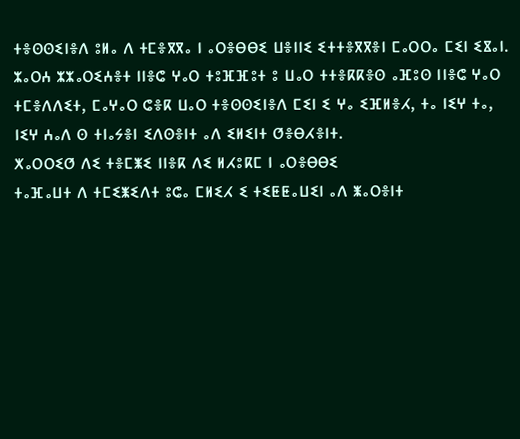ⵜⴻⵙⵙⵉⵏⴻⴷ ⵓⵍⴰ ⴷ ⵜⵎⴻⴳⴳⴰ ⵏ ⴰⵔⴻⴱⴱⵉ ⵡⴻⵏⵏⵉ ⵉⵜⵜⴻⴳⴳⴻⵏ ⵎⴰⵔⵔⴰ ⵎⵉⵏ ⵉⴵⴰⵏ. ⵣⴰⵔⵄ ⵣⵣⴰⵔⵉⵄⴻⵜ ⵏⵏⴻⵛ ⵖⴰⵔ ⵜⵓⴼⴼⵓⵜ ⵓ ⵡⴰⵔ ⵜⵜⴻⴽⴽⴻⵙ ⴰⴼⵓⵙ ⵏⵏⴻⵛ ⵖⴰⵔ ⵜⵎⴻⴷⴷⵉⵜ, ⵎⴰⵖⴰⵔ ⵛⴻⴽ ⵡⴰⵔ ⵜⴻⵙⵙⵉⵏⴻⴷ ⵎⵉⵏ ⵉ ⵖⴰ ⵉⴼⵍⴻⵃ, ⵜⴰ ⵏⵉⵖ ⵜⴰ, ⵏⵉⵖ ⵄⴰⴷ ⵙ ⵜⵏⴰⵢⴻⵏ ⵉⴷⵙⴻⵏⵜ ⴰⴷ ⵉⵍⵉⵏⵜ ⵚⴻⴱⵃⴻⵏⵜ.
ⵅⴰⵔⵔⵉⵚ ⴷⵉ ⵜⴻⵎⵥⵉ ⵏⵏⴻⴽ ⴷⵉ ⵍⵃⵓⴽⵎ ⵏ ⴰⵔⴻⴱⴱⵉ
ⵜⴰⴼⴰⵡⵜ ⴷ ⵜⵎⵉⵥⵉⴷⵜ ⵓⵛⴰ ⵎⵍⵉⵃ ⵉ ⵜⵉⵟⵟⴰⵡⵉⵏ ⴰⴷ ⵥⴰⵔⴻⵏⵜ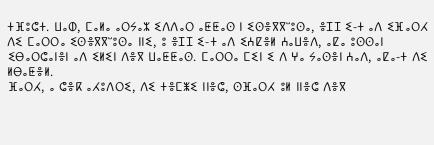ⵜⴼⵓⵛⵜ. ⵡⴰⵀ, ⵎⴰⵍⴰ ⴰⵔⵢⴰⵣ ⵉⴷⴷⴰⵔ ⴰⵟⵟⴰⵙ ⵏ ⵉⵙⴻⴳⴳⵯⵓⵙⴰ, ⴻⵊⵊ ⵉ-ⵜ ⴰⴷ ⵉⴼⴰⵔⵃ ⴷⵉ ⵎⴰⵔⵔⴰ ⵉⵙⴻⴳⴳⵯⵓⵙⴰ ⵏⵏⵉ, ⵓ ⴻⵊⵊ ⵉ-ⵜ ⴰⴷ ⵉⵄⵇⴻⵍ ⵄⴰⵡⴻⴷ, ⴰⵇⴰ ⵓⵙⵙⴰⵏ ⵉⴱⴰⵔⵛⴰⵏⴻⵏ ⴰⴷ ⵉⵍⵉⵏ ⴷⴻⴳ ⵡⴰⵟⵟⴰⵙ. ⵎⴰⵔⵔⴰ ⵎⵉⵏ ⵉ ⴷ ⵖⴰ ⵢⴰⵙⴻⵏ ⵄⴰⴷ, ⴰⵇⴰ-ⵜ ⴷⵉ ⵍⴱⴰⵟⴻⵍ.
ⴼⴰⵔⵃ, ⴰ ⵛⴻⴽ ⴰⵃⵓⴷⵔⵉ, ⴷⵉ ⵜⴻⵎⵥⵉ ⵏⵏⴻⵛ, ⵙⴼⴰⵔⵃ ⵓⵍ ⵏⵏⴻⵛ ⴷⴻⴳ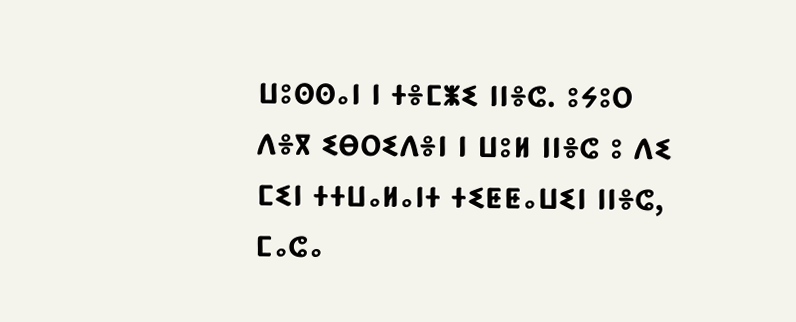ⵡⵓⵙⵙⴰⵏ ⵏ ⵜⴻⵎⵥⵉ ⵏⵏⴻⵛ. ⵓⵢⵓⵔ ⴷⴻⴳ ⵉⴱⵔⵉⴷⴻⵏ ⵏ ⵡⵓⵍ ⵏⵏⴻⵛ ⵓ ⴷⵉ ⵎⵉⵏ ⵜⵜⵡⴰⵍⴰⵏⵜ ⵜⵉⵟⵟⴰⵡⵉⵏ ⵏⵏⴻⵛ, ⵎⴰⵛⴰ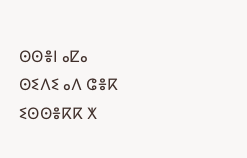ⵙⵙⴻⵏ ⴰⵇⴰ ⵙⵉⴷⵉ ⴰⴷ ⵛⴻⴽ ⵉⵙⵙⴻⴽⴽ ⵅ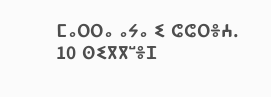ⵎⴰⵔⵔⴰ ⴰⵢⴰ ⵉ ⵛⵛⵔⴻⵄ. 10 ⵙⵉⴳⴳⵯⴻⵊ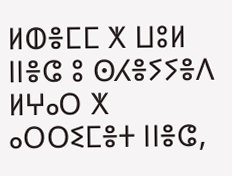ⵍⵀⴻⵎⵎ ⵅ ⵡⵓⵍ ⵏⵏⴻⵛ ⵓ ⵙⵃⴻⵢⵢⴻⴷ ⵍⵖⴰⵔ ⵅ ⴰⵔⵔⵉⵎⴻⵜ ⵏⵏⴻⵛ,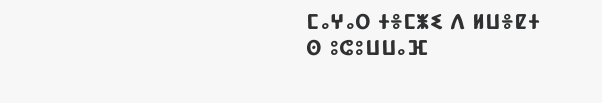ⵎⴰⵖⴰⵔ ⵜⴻⵎⵥⵉ ⴷ ⵍⵡⴻⵇⵜ ⵙ ⵓⵛⵓⵡⵡⴰⴼ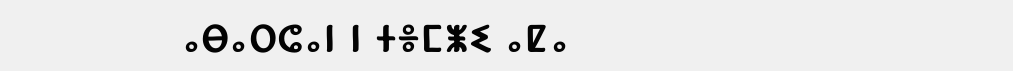ⴰⴱⴰⵔⵛⴰⵏ ⵏ ⵜⴻⵎⵥⵉ ⴰⵇⴰ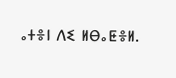ⴰⵜⴻⵏ ⴷⵉ ⵍⴱⴰⵟⴻⵍ.